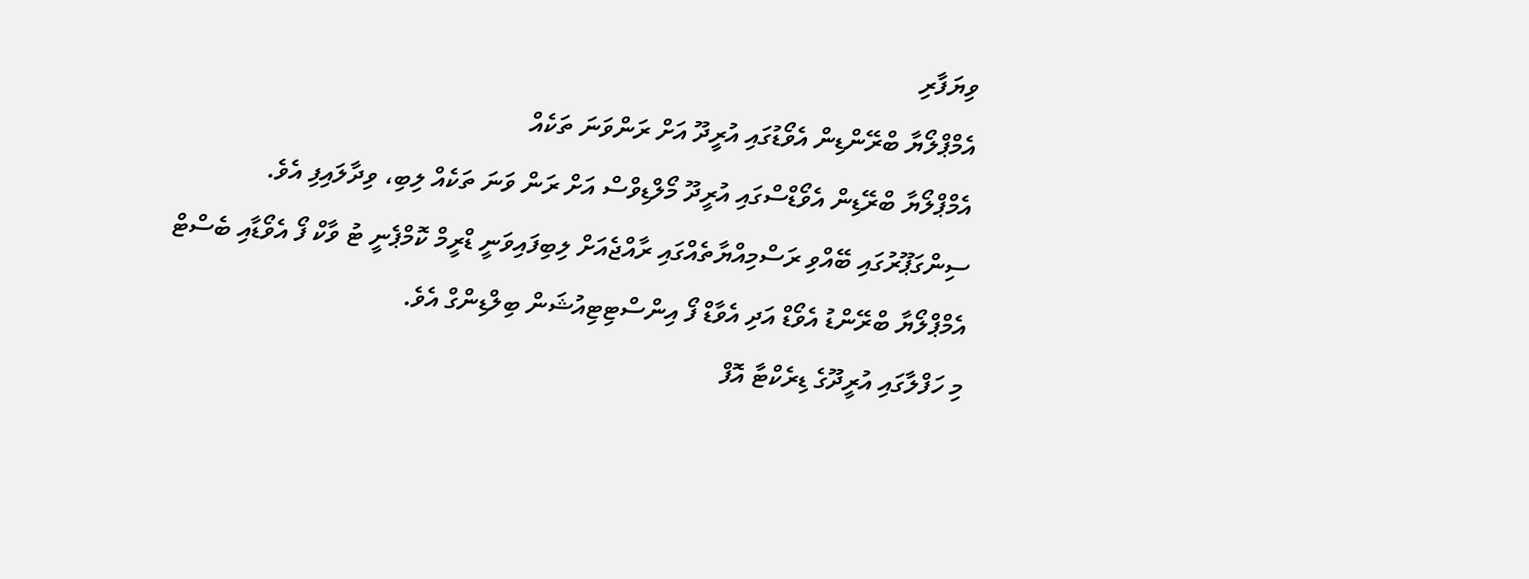ވިޔަފާރި
އެމްޕްލޯޔާ ބްރޭންޑިން އެވޯޑުގައި އުރީދޫ އަށް ރަންވަނަ ތަކެއް
އެމްޕްލޯޔާ ބްރޭޑިން އެވޯޑްސްގައި އުރީދޫ މޯލްޑިވްސް އަށް ރަން ވަނަ ތަކެއް ލިބި، ވިދާލައިފި އެވެ.
ސިންގަޕޫރުގައި ބޭއްވި ރަސްމިއްޔާތެއްގައި ރާއްޖެއަށް ލިބިފައިވަނީ ޑްރީމް ކޮމްޕެނީ ޓު ވާކް ފޯ އެވޯޑާއި ބެސްޓް އެމްޕްލޯޔާ ބްރޭންޑު އެވޯޑް އަދި އެވާޑް ފޯ އިންސްޓިޓިއުޝަން ބިލްޑިންގް އެވެ.
މި ހަފްލާގައި އުރީދޫގެ ޑިރެކްޓާ އޮފް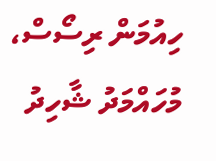ހިއުމަން ރިސޯސް، މުހައްމަދު ޝާހިދު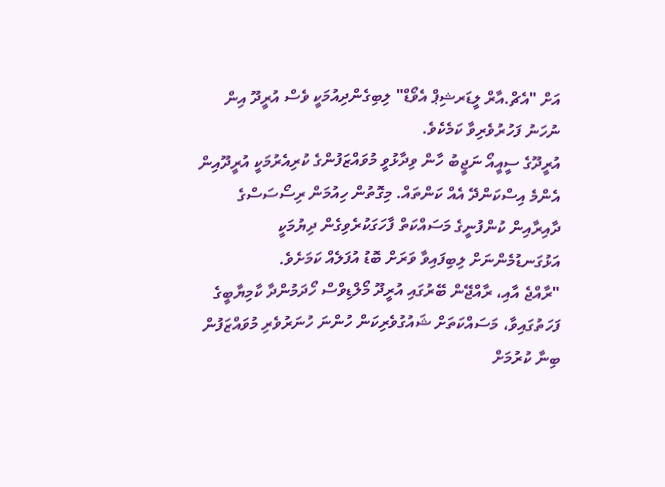އަށް "އެޗް.އާރް ލީޑަރޝިޕް އެވޯޑް" ލިބިގެންދިއުމަކީ ވެސް އުރީދޫ އިން ނުހަނު ފަހުރުވެރިވާ ކަމެކެވެ.
އުރީދޫގެ ސީއީއޯ ނަޖީބު ހާން ވިދާޅުވީ މުވައްޒަފުންގެ ކުރިއެރުމަކީ އުރީދޫއިން އެންމެ އިސްކަންދޭ އެއް ކަންތައް. މިގޮތުން ހިއުމަން ރިސޯސަސްގެ ދާއިރާއިން ކުންފުނީގެ މަސައްކަތް ފާހަގަކުރެވިގެން ދިޔުމަކީ އަޅުގަނޑުމެންނަށް ލިބިފައިވާ ވަރަށް ބޮޑު އުފަލެއް ކަމަށެވެ.
"ރާއްޖެ އާއި، ރާއްޖޭން ބޭރުގައި އުރީދޫ މޯލްޑިވްސް ހޯދަމުންދާ ކާމިޔާބީގެ ފަހަތުގައިވާ، މަސައްކަތަށް ޝައުގުވެރިކަން ހުންނަ ހުނަރުވެރި މުވައްޒަފުން ބިނާ ކުރުމަށް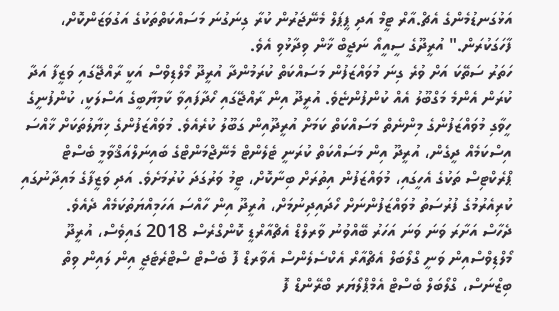އަޅުގަނޑުމެންގެ އެޗް.އާރް ޓީމް އަދި ޕީޕަލް މެނޭޖަރުން ކުރާ ގިނަގުނަ މަސައްކަތްތަކުގެ އަގުވަޒަންކޮށް، ފާހަގަކުރަން." އުރީދޫގެ ސީއީއޯ ނަޖީބް ޚާން ވިދާޅުވި އެވެ.
ހަތަރު ސަތޭކަ އަށް ވުރެ ގިނަ މުވައްޒަފުން މަސައްކަތް ކުރަމުންދާ އުރީދޫ މޯލްޑިވްސް އަކީ ރާއްޖޭގައި ވަޒީފާ އަދާ ކުރަން އެންމެ މަގްބޫލު އެއް ކުންފުންޏެވެ. އުރީދޫ އިން ރާއްޖޭގައި ހޯދާފައިވާ ކާމިޔާބީގެ އަސްލަކީ، ކުންފުނީގެ ހީވާގި މުވައްޒަފުންގެ މިންނެތް މަސައްކަތް ކަމަށް އުރީދޫއިން ގަބޫލު ކުރެއެވެ. މުވައްޒަފުންގެ ޚިޔާލުތަކަށް ޚާއްސަ އިސްކަމެއް ދީގެން، އުރީދޫ އިން މަސައްކަތް ކުރަނީ ޓެލެންޓް މެނޭޖްމަންޓްގެ ބައިނަލްއަޤްވާމީ ބެސްޓް ޕްރެކްޓިސް ތަކުގެ އެހީގައި، މުވައްޒަފުން އިތުރަށް ބިނާކޮށް، ޓީމު ވަރުގަދަ ކުރުމަށެވެ. އަދި ވަޒީފާގެ މައިދާނުގައި ކުރިއެރުމުގެ ފުރުސަތު މުވައްޒަފުންނަށް ހޯދައިދިނުމަށް، އުރީދޫ އިން ހާއްސަ އަހަމިއްޔަތުކަމެއް ދެއެވެ.
ދެހާސް އަށާރަ ވަނަ ވަނަ އަހަރު ބޭއްވުނު ވާރލްޑް އެޗްއާރްޑީ ކޮންގްރެސް 2018 ގައިވެސް، އުރީދޫ މޯލްޑިވްސްއިން ވަނީ ގްލޯބަލް އެޗްއާރް އެކްސެލެންސް އެވާރޑް ފޮ ބެސްޓް ސްޓްރެޓެޖީ އިން ލައިން ވިތް ބިޒްނަސް، ގްލޯބަލް ބެސްޓް އެމްޕްލޯޔަރ ބްރޭންޑް ފޮ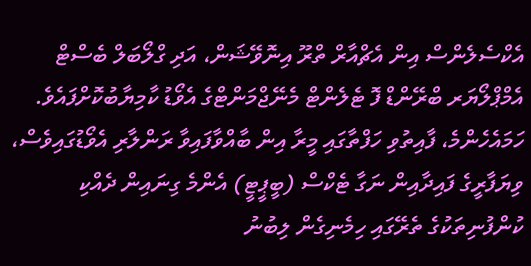އެކްސެލެންސް އިން އެޗްއާރް ތްރޫ އިނޮވޭޝަން، އަދި ގްލޯބަލް ބެސްޓް އެމްޕްލޯޔަރ ބްރޭންޑް ފޮ ޓެލެންޓް މެނޭޖްމަންޓްގެ އެވޯޑު ކާމިޔާބުކޮށްފައެވެ. ހަމައެހެންމެ، ފާއިތުވި ހަފްތާގައި މީރާ އިން ބާއްވާފައިވާ ރަންލާރި އެވޯޑުގައިވެސް، ވިޔަފާރީގެ ފައިދާއިން ނަގާ ޓެކްސް (ބީޕީޓީ) އެންމެ ގިނައިން ދެއްކި ކުންފުނިތަކުގެ ތެރޭގައި ހިމެނިގެން ލިބުނު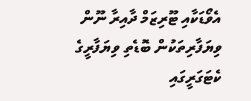އެވޯޑަކާއި ޓޫރިޒަމް ދާއިރާ ނޫން ވިޔަފާރިތަކުން ބޮޑެތި ވިޔަފާރީގެ ކެޓަގަރީގައި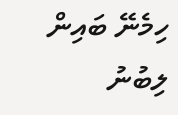ހިމެނޭ ބައިން ލިބުނު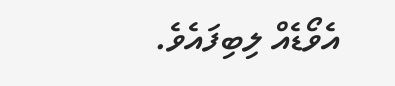އެވޯޑެއް ލިބިފައެވެ.